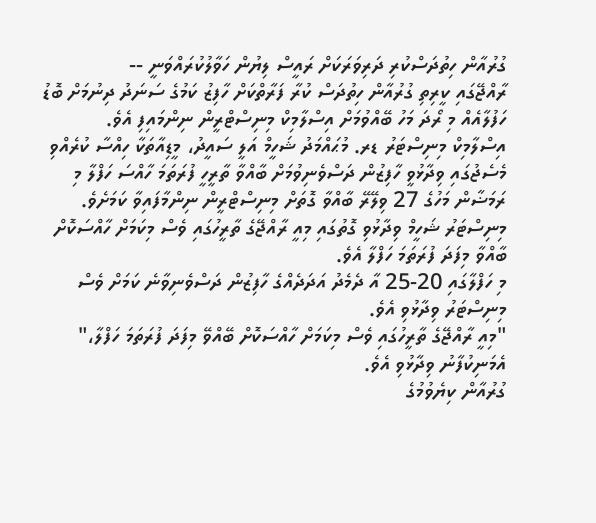ގުރުއާން ހިތުދަސްކުރި ދަރިވަރަކަށް ރައީސް ލިޔުން ހަވާލުކުރައްވަނީ --
ރާއްޖޭގައި ކީރިތި ގުރުއާން ހިތުދަސް ކުރާ ފަރާތްކަށް ހާފިޒު ކަމުގެ ސަނަދު ދިނުމަށް ބޮޑު ހަފުލާއެއް މި ރޯދަ މަހު ބޭއްވުމަށް އިސްލާމިކް މިނިސްޓްރީން ނިންމައިފި އެވެ.
އިސްލާމިކް މިނިސްޓަރު ޑރ. މުޙައްމަދު ޝަހީމް އަލީ ސައީދު، މީޑިއާތަކާ ހިއްސާ ކުރެއްވި މެސެޖުގައި ވިދާޅުވީ ހާފިޒުން ދަސްވެނިވުމަށް ބާއްވާ ތާރީހީ ފުރަތަމަ ހާއްސަ ހަފްލާ މި ރަމަޟާން މަހުގެ 27 ވިލޭރޭ ބާއްވާ ގޮތަށް މިނިސްޓްރީން ނިންމާފައިވާ ކަމަށެވެ.
މިނިސްޓަރު ޝަހީމް ވިދާޅުވި ގޮތުގައި މިއީ ރާއްޖޭގެ ތާރީހުގައި ވެސް މިކަމަށް ހާއްސަކޮށް ބާއްވާ މިފަދަ ފުރަތަމަ ހަފްލާ އެވެ.
މި ހަފްލާގައި 20-25 އާ ދެމެދު އަދަދެއްގެ ހާފިޒުން ދަސްވެނިވާނެ ކަމަށް ވެސް މިނިސްޓަރު ވިދާޅުވި އެވެ.
"މިއީ ރާއްޖޭގެ ތާރީހުގައި ވެސް މިކަމަށް ހާއްސަކޮށް ބޭއްވޭ މިފަދަ ފުރަތަމަ ހަފްލާ،" އެމަނިކުފާނު ވިދާޅުވި އެވެ.
ގުރުއާން ކިޔެވުމުގެ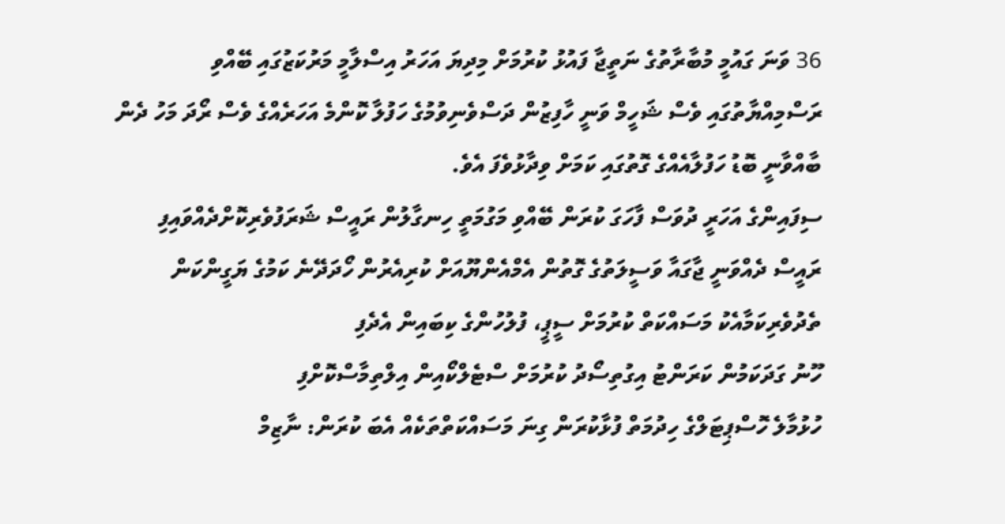36 ވަނަ ގައުމީ މުބާރާތުގެ ނަތީޖާ ފައުޅު ކުރުމަށް މިދިޔަ އަހަރު އިސްލާމީ މަރުކަޒުގައި ބޭއްވި ރަސްމިއްޔާތުގައި ވެސް ޝަހީމް ވަނީ ހާފިޒުން ދަސްވެނިވުމުގެ ހަފުލާ ކޮންމެ އަހަރެއްގެ ވެސް ރޯދަ މަހު ދެން ބާއްވާނީ ބޮޑު ހަފުލާއެއްގެ ގޮތުގައި ކަމަށް ވިދާޅުވެފަ އެވެ.
ސިފައިންގެ އަހަރީ ދުވަސް ފާހަގަ ކުރަން ބޭއްވި މަގުމަތީ ހިނގާލުން ރައީސް ޝަރަފުވެރިކޮށްދެއްވައިފި
ރައީސް ދެއްވަނީ ޖާގައާ ވަސީލަތުގެ ގޮތުން އެމްއެންޔޫއަށް ކުރިއެރުން ހޯދަދޭނެ ކަމުގެ ޔަގީންކަން
ތެދުވެރިކަމާއެކު މަސައްކަތް ކުރުމަށް ސީޕީ، ފުލުހުންގެ ކިބައިން އެދެފި
ހޫނު ގަދަކަމުން ކަރަންޓު އިގުތިސޯދު ކުރުމަށް ސްޓެލްކޯއިން އިލްތިމާސްކޮށްފި
ހުޅުމާލެ ހޮސްޕިޓަލްގެ ހިދުމަތް ފުޅާކުރަން ގިނަ މަސައްކަތްތަކެއް އެބަ ކުރަން: ނާޒިމް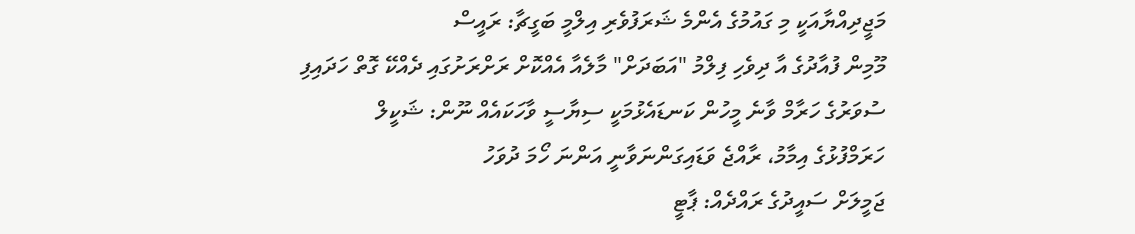މަޖީދިއްޔާއަކީ މި ގައުމުގެ އެންމެ ޝަރަފުވެރި އިލްމީ ބަގީޗާ: ރައީސް
މޫމިން ފުއާދުގެ އާ ދިވެހި ފިލްމު "އަބަދަށް" މާލެއާ އެއްކޮށް ރަށްރަށުގައި ދެއްކޭ ގޮތް ހަދައިފި
ސުވަރުގެ ހަރާމް ވާނެ މީހުން ކަނޑައެޅުމަކީ ސިޔާސީ ވާހަކައެއް ނޫން: ޝަކީލް
ހަރަމްފުޅުގެ އިމާމު، ރާއްޖެ ވަޑައިގަންނަވާނީ އަންނަ ހޯމަ ދުވަހު
ޖަމީލަށް ސައީދުގެ ރައްދެއް: ޕާޓީ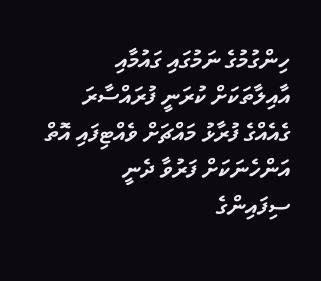ހިންގުމުގެ ނަމުގައި ގައުމާއި އާއިލާތަކަށް ކުރަނީ ފުރައްސާރަ
ގެއެއްގެ ފުރާޅު މައްޗަށް ވެއްޓިފައި އޮތް އަންހެނަކަށް ފަރުވާ ދެނީ
ސިފައިންގެ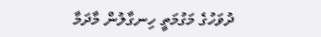ދުވަހުގެ މަގުމަތީ ހިނގާލުން މާދަމާ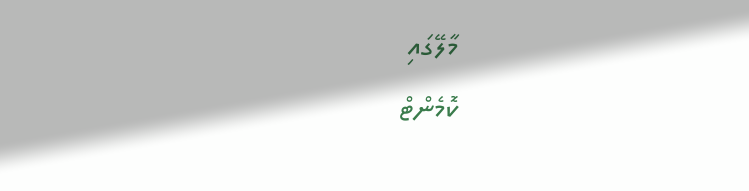މާލޭގައި
ކޮމެންޓް